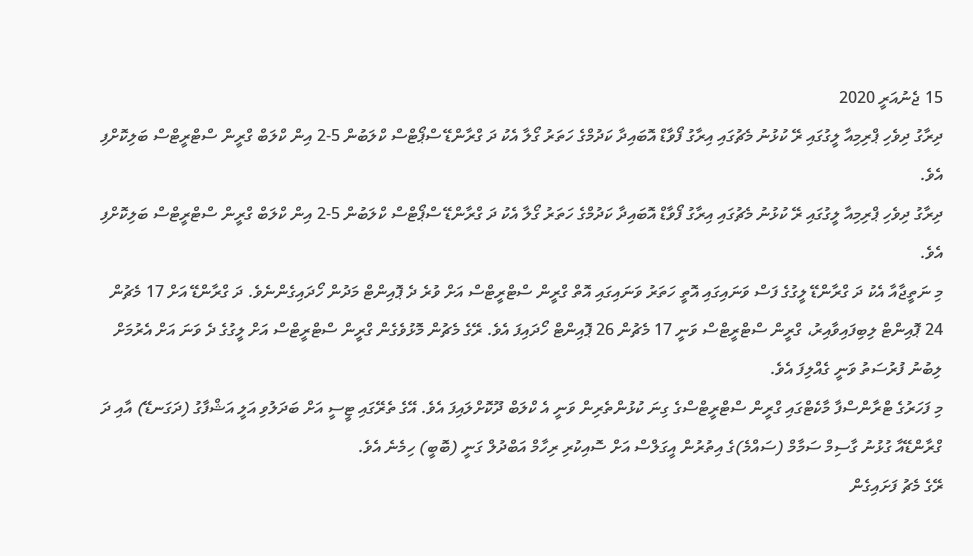15 ޖެނުއަރީ 2020
ދިރާގު ދިވެހި ޕްރިމިއާ ލީގުގައި ރޭ ކުޅުނު މެޗުގައި އިރާގު ފޯވާޑް އޮބައިދާ ކަދުމްގެ ހަތަރު ގޯލާ އެކު ދަ ގްރާންޑޭ ސްޕޯޓްސް ކްލަބުން 5-2 އިން ކްލަބް ގްރީން ސްޓްރީޓްސް ބަލިކޮށްފި އެވެ.
ދިރާގު ދިވެހި ޕްރިމިއާ ލީގުގައި ރޭ ކުޅުނު މެޗުގައި އިރާގު ފޯވާޑް އޮބައިދާ ކަދުމްގެ ހަތަރު ގޯލާ އެކު ދަ ގްރާންޑޭ ސްޕޯޓްސް ކްލަބުން 5-2 އިން ކްލަބް ގްރީން ސްޓްރީޓްސް ބަލިކޮށްފި އެވެ.
މި ނަތީޖާއާ އެކު ދަ ގްރާންޑޭ ލީގުގެ ފަސް ވަނައިގައި އޮތީ ހަތަރު ވަނައިގައި އޮތް ގްރީން ސްޓްރީޓްސް އަށް ވުރެ ދެ ޕޮއިންޓް މަދުން ހޯދައިގެންނެވެ. ދަ ގްރާންޑޭ އަށް 17 މެޗުން 24 ޕޮއިންޓް ލިބިފައިވާއިރު، ގްރީން ސްޓްރީޓްސް ވަނީ 17 މެޗުން 26 ޕޮއިންޓް ހޯދައިފަ އެވެ. ރޭގެ މެޗުން މޮޅުވެގެން ގްރީން ސްޓްރީޓްސް އަށް ލީގުގެ ދެ ވަނަ އަށް އެރުމަށް ލިބުނު ފުރުސަތު ވަނީ ގެއްލިފަ އެވެ.
މި ފަހަރުގެ ޓްރާންސްފާ މާކެޓްގައި ގްރީން ސްޓްރީޓްސްގެ ގިނަ ކުޅުންތެރިން ވަނީ އެ ކްލަބް ދޫކޮށްލައިފަ އެވެ. އޭގެ ތެރޭގައި ޓީސީ އަށް ބަދަލުވި އަލީ އަޝްފާގު (ދަގަނޑޭ) އާއި ދަ ގްރާންޑޭއާ ގުޅުނު ގާސިމް ސަމާމް (ސައްމެ)ގެ އިތުރުން އީގަލްސް އަށް ސޮއިކުރި ރިހާމް އަބްދުލް ގަނީ (ބޮބީ) ހިމެނެ އެވެ.
ރޭގެ މެޗު ފަށައިގެން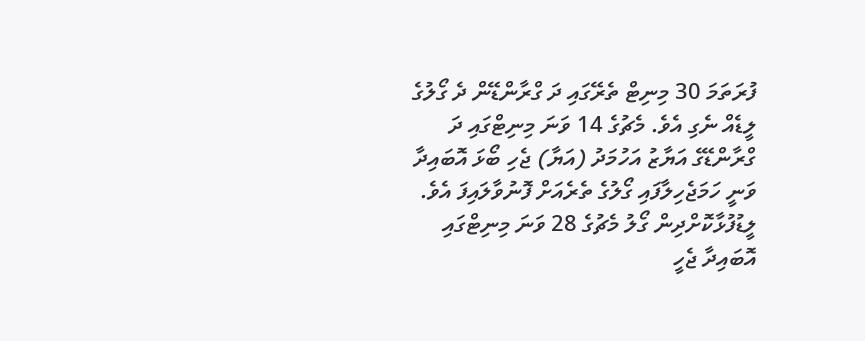ފުރަތަމަ 30 މިނިޓް ތެރޭގައި ދަ ގްރާންޑޭން ދެ ގޯލުގެ ލީޑެއް ނެގި އެވެ. މެޗުގެ 14 ވަނަ މިނިޓްގައި ދަ ގްރާންޑޭގެ އަޔާޒު އަހުމަދު (އަޔާ) ޖެހި ބޯޅަ އޮބައިދާ ވަނީ ހަމަޖެހިލާފައި ގޯލުގެ ތެރެއަށް ފޮނުވާލައިފަ އެވެ. ލީޑުފުޅާކޮށްދިން ގޯލު މެޗުގެ 28 ވަނަ މިނިޓްގައި އޮބައިދާ ޖެހީ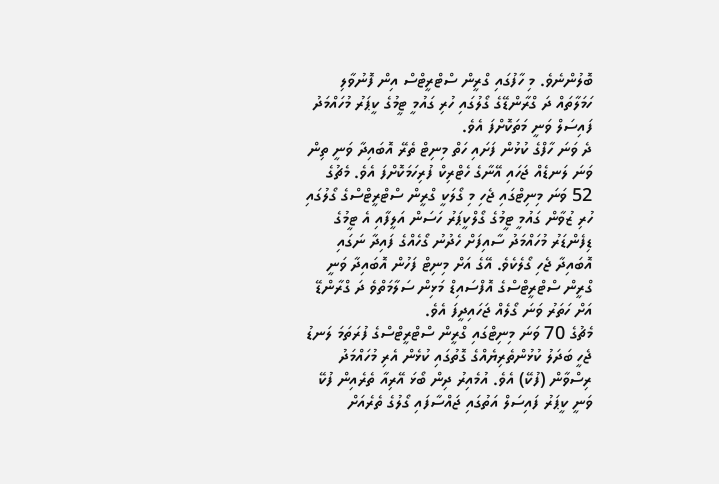ބޮލުންނެވެ. މި ހާފުގައި ގްރީން ސްޓްރީޓްސް އިން ފޮނުވާލި ހަމަލާތައް ދަ ގްރާންޑޭގެ ގޯލުގައި ހުރި ގައުމީ ޓީމުގެ ކީޕަރު މުހައްމަދު ފައިސަލް ވަނީ މަތަކޮށްފަ އެވެ.
ދެ ވަނަ ހާފްގެ ކުޅުން ފަށައި ހަތް މިނިޓް ތެރޭ އޮބައިދާ ވަނީ ތިން ވަނަ ލަނޑެއް ޖަހައި އޭނާގެ ހެޓްރިކް ފުރިހަމަކޮށްފަ އެވެ. މެޗުގެ 52 ވަނަ މިނިޓްގައި ޖެހި މި ގޯލަކީ ގްރީން ސްޓްރީޓްސްގެ ގޯލުގައި ހުރި ޒުވާން ގައުމީ ޓީމުގެ ގޯލްކީޕަރު ހަސަން އަލީފާއި އެ ޓީމުގެ ޑިފެންޑަރު މުހައްމަދު ސާއިފަށް ހެދުނު ގޯހެއްގެ ފައިދާ ނަގައި އޮބައިދާ ޖެހި ގޯލެކެވެ. އޭގެ އަށް މިނިޓް ފަހުން އޮބައިދާ ވަނީ ގްރީން ސްޓްރީޓްސްގެ އޮފްސައިޑް މަޅިން ސަލާމަތްވެ ދަ ގްރާންޑޭ އަށް ހަތަރު ވަނަ ގޯލެއް ޖަހައިދީފަ އެވެ.
މެޗުގެ 70 ވަނަ މިނިޓްގައި ގްރީން ސްޓްރީޓްސްގެ ފުރަތަމަ ލަނޑު ޖެހީ ބަދަލު ކުޅުންތެރިޔެއްގެ ގޮތުގައި ކުޅެން އެރި މުހައްމަދު ރިސްވާން (ފުކޭ) އެވެ. އުމެއިރު ދިން ބޯޅަ އޭރިއާ ތެރެއިން ފުކޭ ވަނީ ކީޕަރު ފައިސަލް އަތުގައި ޖައްސާފައި ގޯލުގެ ތެރެއަށް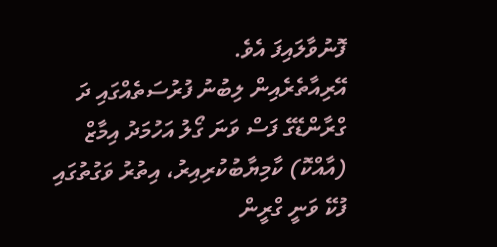ފޮނުވާލައިފަ އެވެ.
އޭރިއާތެރެއިން ލިބުނު ފުރުސަތެއްގައި ދަ ގްރާންޑޭގެ ފަސް ވަނަ ގޯލު އަހުމަދު އިމާޒް (އާއްކޮ) ކާމިޔާބުކުރިއިރު، އިތުރު ވަގުތުގައި ފުކޭ ވަނީ ގްރީން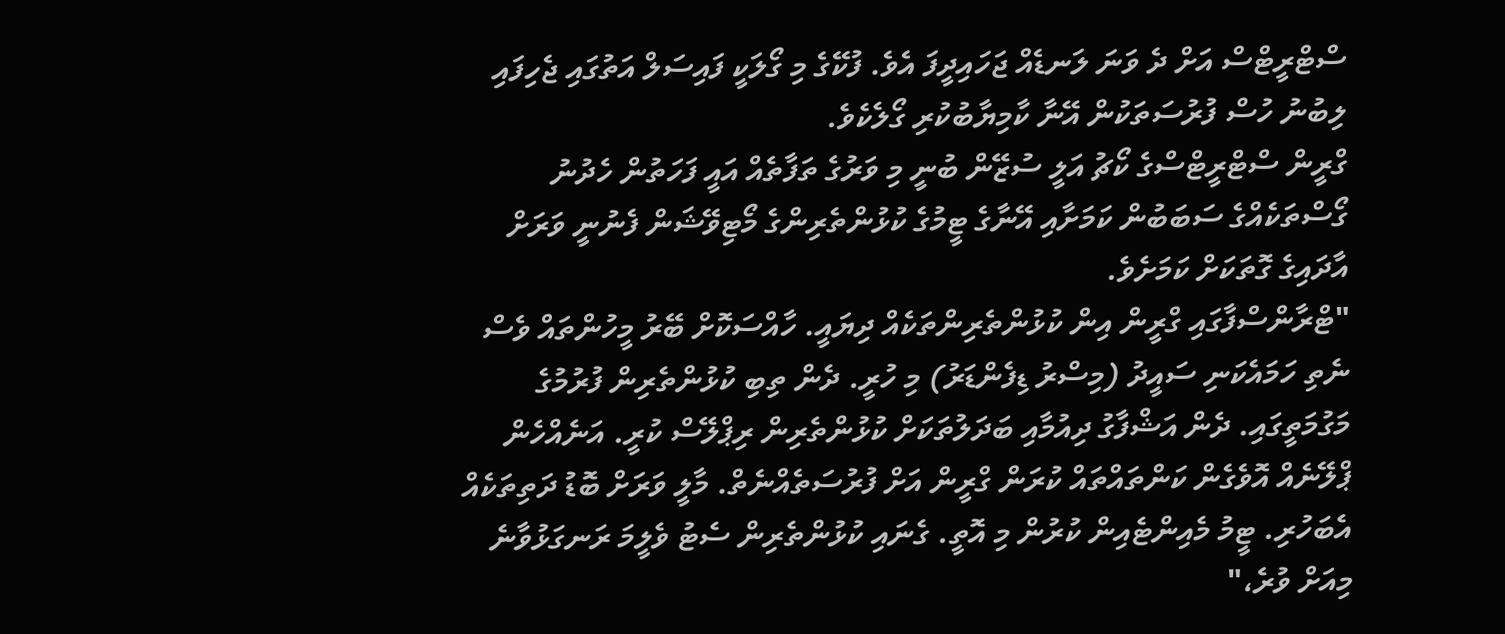ސްޓްރީޓްސް އަށް ދެ ވަނަ ލަނޑެއް ޖަހައިދީފަ އެވެ. ފުކޭގެ މި ގޯލަކީ ފައިސަލް އަތުގައި ޖެހިފައި ލިބުނު ހުސް ފުރުސަތަކުން އޭނާ ކާމިޔާބުކުރި ގޯލެކެވެ.
ގްރީން ސްޓްރީޓްސްގެ ކޯޗު އަލީ ސުޒޭން ބުނީ މި ވަރުގެ ތަފާތެއް އައީ ފަހަތުން ހެދުނު ގޯސްތަކެއްގެ ސަބަބުން ކަމަށާއި އޭނާގެ ޓީމުގެ ކުޅުންތެރިންގެ މޯޓިވޭޝަން ފެނުނީ ވަރަށް އާދައިގެ ގޮތަކަށް ކަމަށެވެ.
"ޓްރާންސްފާގައި ގްރީން އިން ކުޅުންތެރިންތަކެއް ދިޔައީ. ހާއްސަކޮށް ބޭރު މީހުންތައް ވެސް ނެތި ހަމައެކަނި ސައީދު (މިސްރު ޑިފެންޑަރު) މި ހުރީ. ދެން ތިބި ކުޅުންތެރިން ފުރުމުގެ މަގުމަތީގައި. ދެން އަޝްފާގު ދިއުމާއި ބަދަލުތަކަށް ކުޅުންތެރިން ރިޕްލޭސް ކުރީ. އަނެއްހެން ޕްލޭނެއް އޮވެގެން ކަންތައްތައް ކުރަން ގްރީން އަށް ފުރުސަތެއްނެތް. މާލީ ވަރަށް ބޮޑު ދަތިތަކެއް އެބަހުރި. ޓީމު މެއިންޓެއިން ކުރުން މި އޮތީ. ގެނައި ކުޅުންތެރިން ސެޓު ވެލީމަ ރަނގަޅުވާނެ މިއަށް ވުރެ،"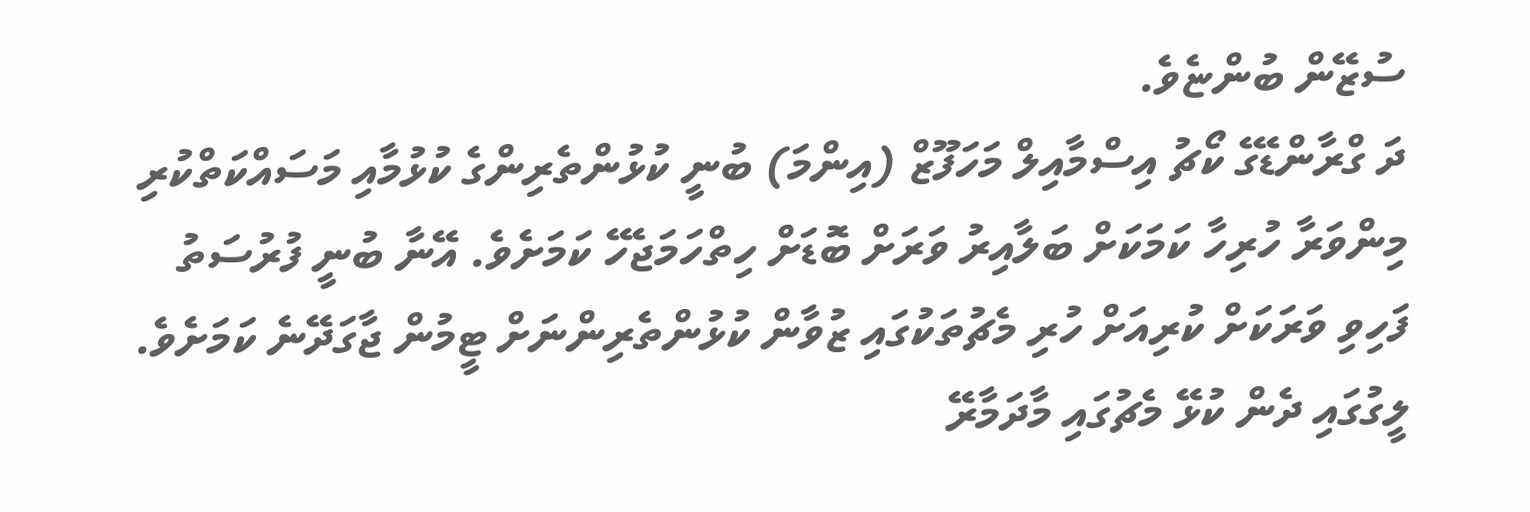ސުޒޭން ބުންޏެވެ.
ދަ ގްރާންޑޭގެ ކޯޗު އިސްމާއިލް މަހަފޫޒް (އިންމަ) ބުނީ ކުޅުންތެރިންގެ ކުޅުމާއި މަސައްކަތްކުރި މިންވަރާ ހުރިހާ ކަމަކަށް ބަލާއިރު ވަރަށް ބޮޑަށް ހިތްހަމަޖެހޭ ކަމަށެވެ. އޭނާ ބުނީ ފުރުސަތު ފަހިވި ވަރަކަށް ކުރިއަށް ހުރި މެޗުތަކުގައި ޒުވާން ކުޅުންތެރިންނަށް ޓީމުން ޖާގަދޭނެ ކަމަށެވެ.
ލީގުގައި ދެން ކުޅޭ މެޗުގައި މާދަމާރޭ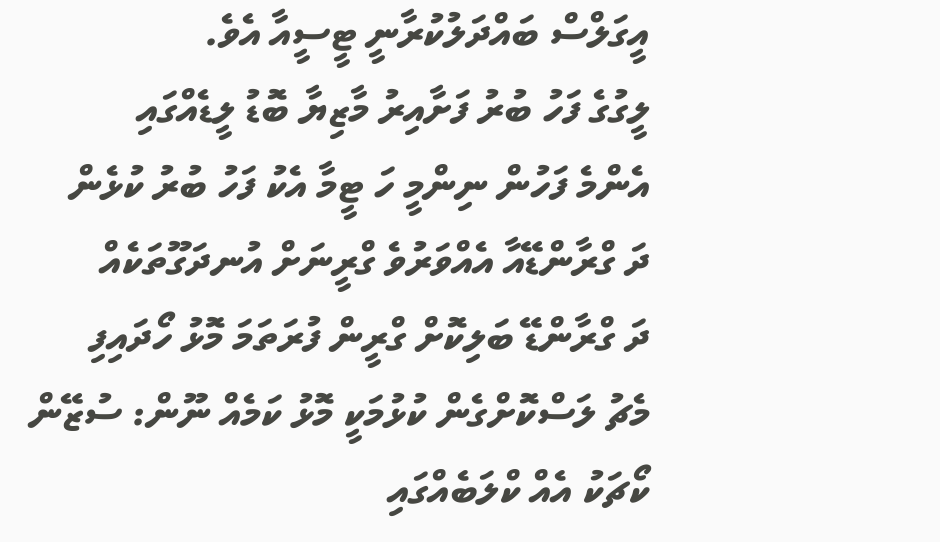އީގަލްސް ބައްދަލުކުރާނީ ޓީސީއާ އެވެ.
ލީގުގެ ފަހު ބުރު ފަށާއިރު މާޒިޔާ ބޮޑު ލީޑެއްގައި
އެންމެ ފަހުން ނިންމީ ހަ ޓީމާ އެކު ފަހު ބުރު ކުޅެން
ދަ ގްރާންޑޭއާ އެއްވަރުވެ ގްރީނަށް އުނދަގޫތަކެއް
ދަ ގްރާންޑޭ ބަލިކޮށް ގްރީން ފުރަތަމަ މޮޅު ހޯދައިފި
މެޗު ލަސްކޮށްގެން ކުޅުމަކީ މޮޅު ކަމެއް ނޫން: ސުޒޭން
ކޯޗަކު އެއް ކްލަބެއްގައި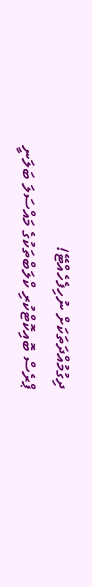ދިގުމުއްދަތަކަށް ނުހިފެހެއްޓޭ!
ޕްރެސް ބޮއިކޮޓްކުރި ކްލަބްތަކުގެ މައްސަލަ ބަލަނީ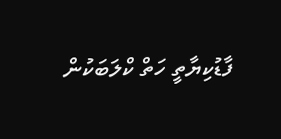ފާޑުކިޔާތީ ހަތް ކްލަބަކުން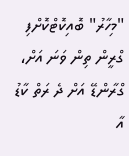"މިހާރު" ބޮއިކޮޓްކޮށްފި
ގްރީން ތިން ވަނަ އަށް، ގްރާންޑޭ އަށް ދެ ރަތް ކާޑު
އާ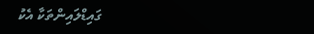ގައިޑްލައިންތަކާ އެކު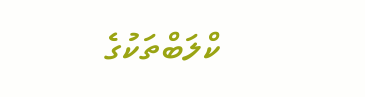ކްލަބްތަކުގެ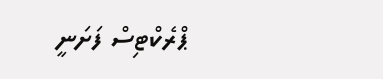ޕްރެކްޓިސް ފަށަނީ